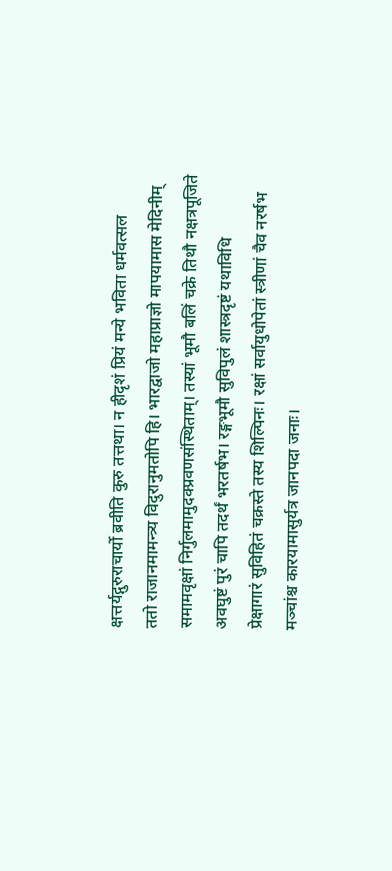क्षत्तर्यद्गुरुराचार्यो ब्रवीति कुरु तत्तथा। न हीदृशं प्रियं मन्ये भविता धर्मवत्सल
ततो राजानमामन्त्र्य विदुरानुमतोपि हि। भारद्वाजो महाप्राज्ञो मापयामास मेदिनीम्
समामवृक्षां निर्गुलमामुदक्प्रवणसंस्थिताम्। तस्यां भूमौ बलिं चक्रे तिथौ नक्षत्रपूजिते
अवघुष्टं पुरं चापि तदर्थं भरतर्षभ। रङ्गभूमौ सुविपुलं शास्त्रदृष्टं यथाविधि
प्रेक्षागारं सुविहितं चक्रस्ते तस्य शिल्पिनः। रक्षां सर्वायुधोपेतां स्त्रीणां चैव नरर्षभ
मञ्चांश्च कारयामासुर्यत्र जानपदा जनाः।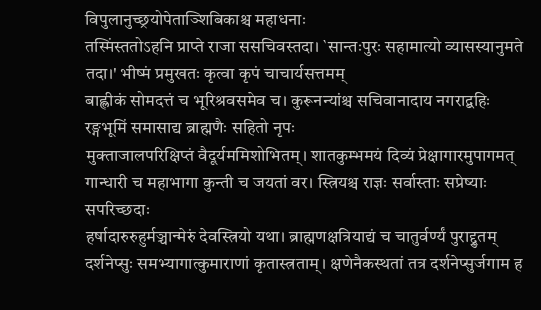विपुलानुच्छ्रयोपेताञ्शिबिकाश्च महाधनाः
तस्मिंस्ततोऽहनि प्राप्ते राजा ससचिवस्तदा। `सान्तःपुरः सहामात्यो व्यासस्यानुमते तदा।' भीष्मं प्रमुखतः कृत्वा कृपं चाचार्यसत्तमम्
बाह्लीकं सोमदत्तं च भूरिश्रवसमेव च। कुरूनन्यांश्च सचिवानादाय नगराद्बहिः
रङ्गभूमिं समासाद्य ब्राह्मणैः सहितो नृपः
मुक्ताजालपरिक्षिप्तं वैदूर्यममिशोभितम्। शातकुम्भमयं दिव्यं प्रेक्षागारमुपागमत्
गान्धारी च महाभागा कुन्ती च जयतां वर। स्त्रियश्च राज्ञः सर्वास्ताः सप्रेष्याः सपरिच्छदाः
हर्षादारुरुहुर्मञ्चान्मेरुं देवस्त्रियो यथा। ब्राह्मणक्षत्रियाद्यं च चातुर्वर्ण्यं पुराद्द्रुतम्
दर्शनेप्सुः समभ्यागात्कुमाराणां कृतास्त्रताम्। क्षणेनैकस्थतां तत्र दर्शनेप्सुर्जगाम ह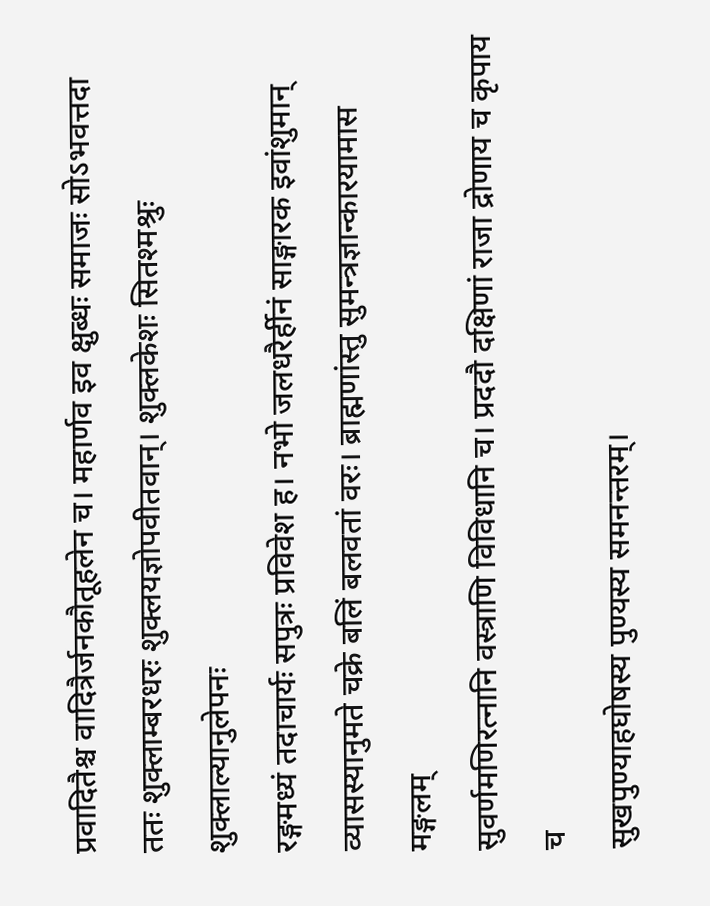प्रवादितैश्च वादित्रैर्जनकौतूहलेन च। महार्णव इव क्षुब्धः समाजः सोऽभवत्तदा
ततः शुक्लाम्बरधरः शुक्लयज्ञोपवीतवान्। शुक्लकेशः सितश्मश्रुः शुक्लाल्यानुलेपनः
रङ्गमध्यं तदाचार्यः सपुत्रः प्रविवेश ह। नभो जलधरैर्हीनं साङ्गारक इवांशुमान्
व्यासस्यानुमते चक्रे बलिं बलवतां वरः। ब्राह्मणांस्तु सुमन्त्रज्ञान्कारयामास मङ्गलम्
सुवर्णमणिरत्नानि वस्त्राणि विविधानि च। प्रददौ दक्षिणां राजा द्रोणाय च कृपाय च
सुखपुण्याहघोषस्य पुण्यस्य समनन्तरम्।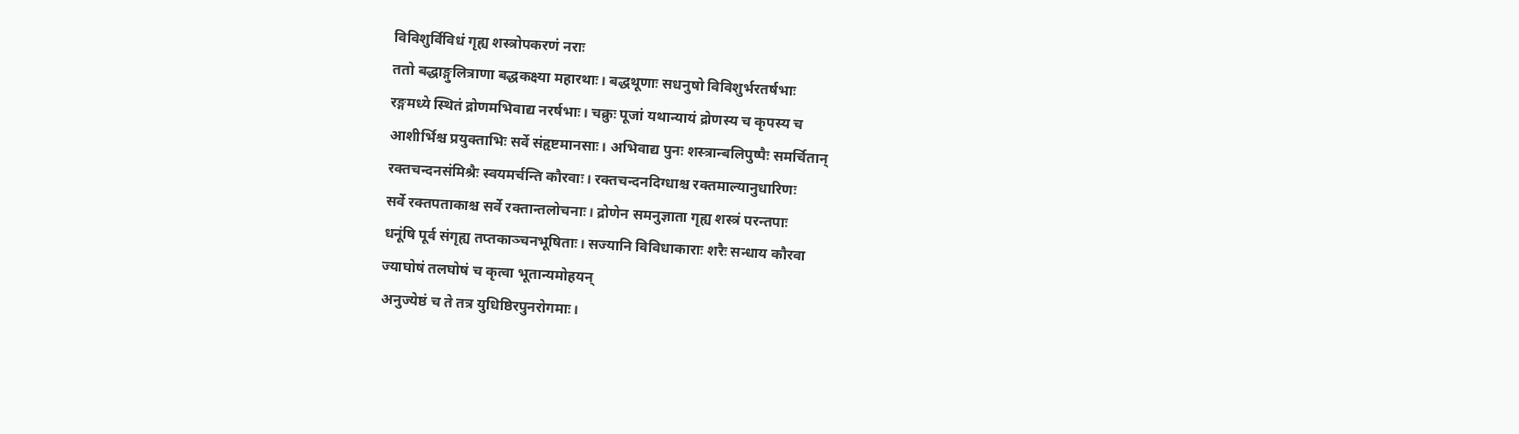विविशुर्विविधं गृह्य शस्त्रोपकरणं नराः
ततो बद्धाङ्गुलित्राणा बद्धकक्ष्या महारथाः। बद्धथूणाः सधनुषो विविशुर्भरतर्षभाः
रङ्गमध्ये स्थितं द्रोणमभिवाद्य नरर्षभाः। चक्रुः पूजां यथान्यायं द्रोणस्य च कृपस्य च
आशीर्भिश्च प्रयुक्ताभिः सर्वे संहृष्टमानसाः। अभिवाद्य पुनः शस्त्रान्बलिपुष्पैः समर्चितान्
रक्तचन्दनसंमिश्रैः स्वयमर्चन्ति कौरवाः। रक्तचन्दनदिग्धाश्च रक्तमाल्यानुधारिणः
सर्वे रक्तपताकाश्च सर्वे रक्तान्तलोचनाः। द्रोणेन समनुज्ञाता गृह्य शस्त्रं परन्तपाः
धनूंषि पूर्व संगृह्य तप्तकाञ्चनभूषिताः। सज्यानि विविधाकाराः शरैः सन्धाय कौरवा
ज्याघोषं तलघोषं च कृत्वा भूतान्यमोहयन्
अनुज्येष्ठं च ते तत्र युधिष्ठिरपुनरोगमाः।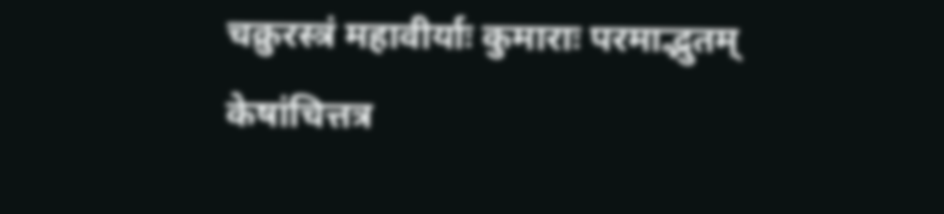चक्रुरस्त्रं महावीर्याः कुमाराः परमाद्भुतम्
केषांचित्तत्र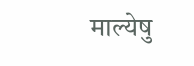माल्येषु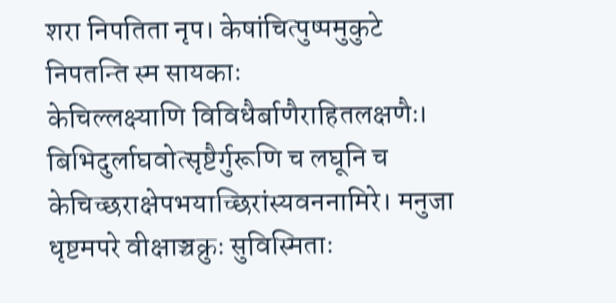शरा निपतिता नृप। केषांचित्पुष्पमुकुटे निपतन्ति स्म सायकाः
केचिल्लक्ष्याणि विविधैर्बाणैराहितलक्षणैः। बिभिदुर्लाघवोत्सृष्टैर्गुरूणि च लघूनि च
केचिच्छराक्षेपभयाच्छिरांस्यवननामिरे। मनुजा धृष्टमपरे वीक्षाञ्चक्रुः सुविस्मिताः